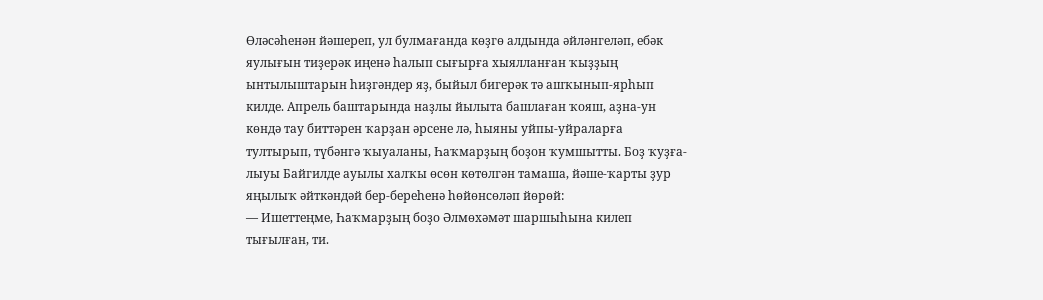Өләсәһенән йәшереп, ул булмағанда көҙгө алдында әйләнгеләп, ебәк яулығын тиҙерәк иңенә һалып сығырға хыялланған ҡыҙҙың ынтылыштарын һиҙгәндер яҙ, быйыл бигерәк тә ашҡынып-ярһып килде. Апрель баштарында наҙлы йылыта башлаған ҡояш, аҙна-ун көндә тау биттәрен ҡарҙан әрсене лә, һыяны уйпы-уйраларға тултырып, түбәнгә ҡыуаланы, Һаҡмарҙың боҙон ҡумшытты. Боҙ ҡуҙға-лыуы Байгилде ауылы халҡы өсөн көтөлгән тамаша, йәше-ҡарты ҙур яңылыҡ әйткәндәй бер-береһенә һөйөнсөләп йөрөй:
— Ишеттеңме, Һаҡмарҙың боҙо Әлмөхәмәт шаршыһына килеп тығылған, ти.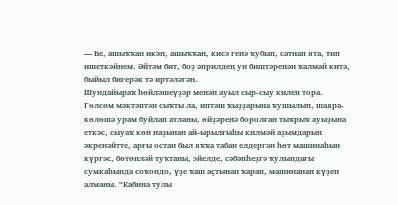— Һе, ашыҡҡан икән, ашыҡҡан, кисә генә ҡубып, сатнап ята, тип ишеткәйнем. Әйтәм бит, боҙ әприлдең ун биштәренән ҡалмай китә, быйыл бигерәк тә иртәләгән.
Шундайыраҡ һөйләшеүҙәр менән ауыл сыр-сыу килеп тора.
Гөлсөм мәктәптән сыҡты ла, иптәш ҡыҙҙарына ҡушылып, шаяра-көлөшә урам буйлап атланы, өйҙәренә боролған тыҡрыҡ ауыҙына еткәс, сыуаҡ көн наҙынан ай-ырылғыһы килмәй аҙымдарын әкренәйтте, арғы остан был яҡҡа табан елдергән һөт машинаһын күргәс, бөтөнләй туҡтаны, эйелде, сәбәпһеҙгә ҡулындағы сумкаһында соҡондо, үҙе ҡаш аҫтынан ҡарап, машинанан күҙен алманы. “Кабина тулы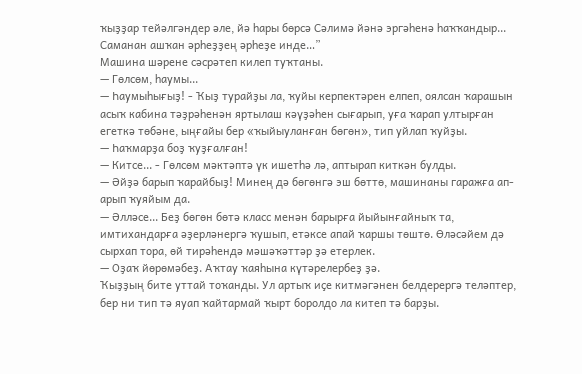ҡыҙҙар тейәлгәндер әле, йә һары бөрсә Сәлимә йәнә эргәһенә һаҡҡандыр... Саманан ашҡан әрһеҙҙең әрһеҙе инде…”
Машина шәрене сәсрәтеп килеп туҡтаны.
— Гөлсөм, һаумы...
— Һаумыһығыҙ! - Ҡыҙ турайҙы ла, ҡуйы керпектәрен елпеп, оялсан ҡарашын асыҡ кабина тәҙрәһенән яртылаш кәүҙәһен сығарып, уға ҡарап ултырған егеткә төбәне, ыңғайы бер «ҡыйыуланған бөгөн», тип уйлап ҡуйҙы.
— Һаҡмарҙа боҙ ҡуҙғалған!
— Китсе... - Гөлсөм мәктәптә үк ишетһә лә, аптырап киткән булды.
— Әйҙә барып ҡарайбыҙ! Минең дә бөгөнгә эш бөттө, машинаны гаражға ап-арып ҡуяйым да.
— Әлләсе... Беҙ бөгөн бөтә класс менән барырға йыйынғайныҡ та, имтихандарға әҙерләнергә ҡушып, етәксе апай ҡаршы төштө. Өләсәйем дә сырхап тора, өй тирәһендә мәшәҡәттәр ҙә етерлек.
— Оҙаҡ йөрөмәбеҙ. Аҡтау ҡаяһына күтәрелербеҙ ҙә.
Ҡыҙҙың бите уттай тоҡанды. Ул артыҡ иҫе китмәгәнен белдерергә теләптер, бер ни тип тә яуап ҡайтармай ҡырт боролдо ла китеп тә барҙы.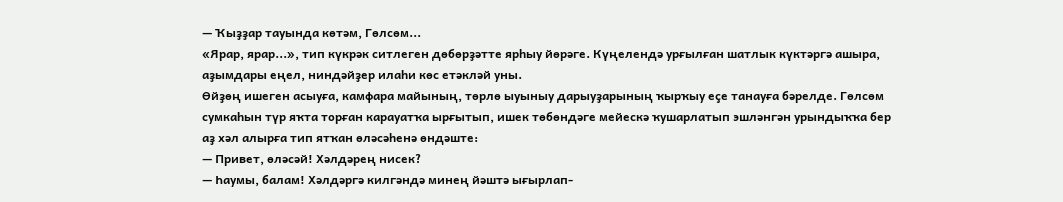— Ҡыҙҙар тауында көтәм, Гөлсөм...
«Ярар, ярар...», тип күкрәк ситлеген дөбөрҙәтте ярһыу йөрәге. Күңелендә урғылған шатлык күктәргә ашыра, аҙымдары еңел, ниндәйҙер илаһи көс етәкләй уны.
Өйҙөң ишеген асыуға, камфара майының, төрлө ыуыныу дарыуҙарының ҡырҡыу еҫе танауға бәрелде. Гөлсөм сумкаһын түр яҡта торған карауатҡа ырғытып, ишек төбөндәге мейескә ҡушарлатып эшләнгән урындыҡҡа бер аҙ хәл алырға тип ятҡан өләсәһенә өндәште:
— Привет, өләсәй! Хәлдәрең нисек?
— Һаумы, балам! Хәлдәргә килгәндә минең йәштә ығырлап-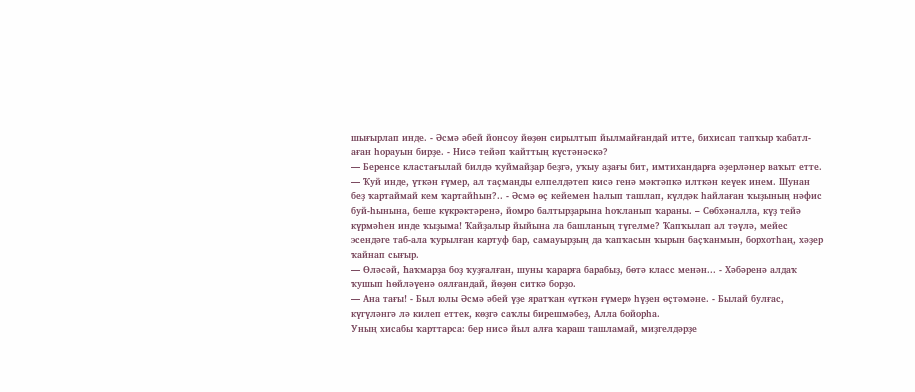шығырлап инде. - Әсмә әбей йонсоу йөҙөн сирылтып йылмайғандай итте, бихисап тапҡыр ҡабатл-аған һорауын бирҙе. - Нисә тейәп ҡайттың күстәнәскә?
— Беренсе кластағылай билдә ҡуймайҙар беҙгә, уҡыу аҙағы бит, имтихандарға әҙерләнер ваҡыт етте.
— Ҡуй инде, үткән ғүмер, ал таҫмаңды елпелдәтеп кисә генә мәктәпкә илткән кеүек инем. Шунан беҙ ҡартаймай кем ҡартайһын?.. - Әсмә өҫ кейемен һалып ташлап, күлдәк һайлаған ҡыҙының нәфис буй-һынына, беше күкрәктәренә, йомро балтырҙарына һоҡланып ҡараны. – Сөбхәналла, күҙ тейә күрмәһен инде ҡыҙыма! Ҡайҙалыр йыйына ла башланың түгелме? Ҡапҡылап ал тәүлә, мейес эсендәге таб-ала ҡурылған картуф бар, самауырҙың да ҡапҡасын ҡырын баҫҡанмын, борхотһаң, хәҙер ҡайнап сығыр.
— Өләсәй, Һаҡмарҙа боҙ ҡуҙғалған, шуны ҡарарға барабыҙ, бөтә класс менән... - Хәбәренә алдаҡ ҡушып һөйләүенә оялғандай, йөҙөн ситкә борҙо.
— Ана тағы! - Был юлы Әсмә әбей үҙе яратҡан «үткән ғүмер» һүҙен өҫтәмәне. - Былай булғас, күгүләнгә лә килеп еттек, көҙгә саҡлы бирешмәбеҙ, Алла бойорһа.
Уның хисабы ҡарттарса: бер нисә йыл алға ҡараш ташламай, миҙгелдәрҙе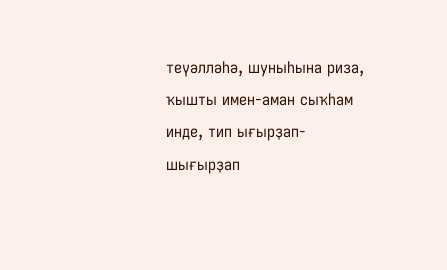теүәлләһә, шуныһына риза, ҡышты имен-аман сыҡһам инде, тип ығырҙап-шығырҙап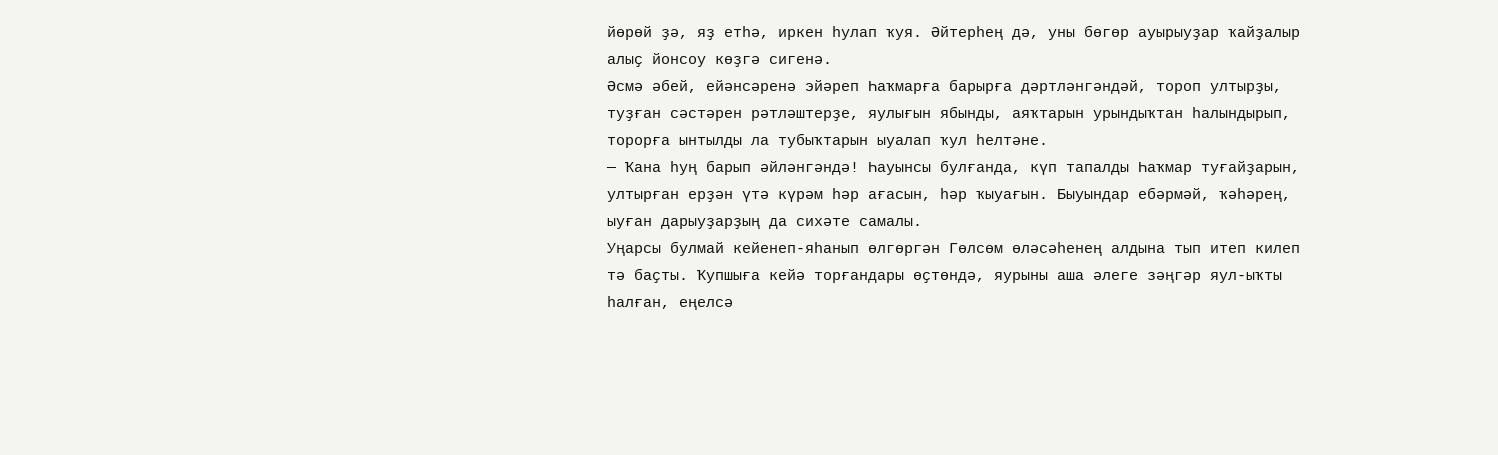йөрөй ҙә, яҙ етһә, иркен һулап ҡуя. Әйтерһең дә, уны бөгөр ауырыуҙар ҡайҙалыр алыҫ йонсоу көҙгә сигенә.
Әсмә әбей, ейәнсәренә эйәреп Һаҡмарға барырға дәртләнгәндәй, тороп ултырҙы, туҙған сәстәрен рәтләштерҙе, яулығын ябынды, аяҡтарын урындыҡтан һалындырып, торорға ынтылды ла тубыҡтарын ыуалап ҡул һелтәне.
— Ҡана һуң барып әйләнгәндә! Һауынсы булғанда, күп тапалды Һаҡмар туғайҙарын, ултырған ерҙән үтә күрәм һәр ағасын, һәр ҡыуағын. Быуындар ебәрмәй, ҡәһәрең, ыуған дарыуҙарҙың да сихәте самалы.
Уңарсы булмай кейенеп-яһанып өлгөргән Гөлсөм өләсәһенең алдына тып итеп килеп тә баҫты. Ҡупшыға кейә торғандары өҫтөндә, яурыны аша әлеге зәңгәр яул-ыҡты һалған, еңелсә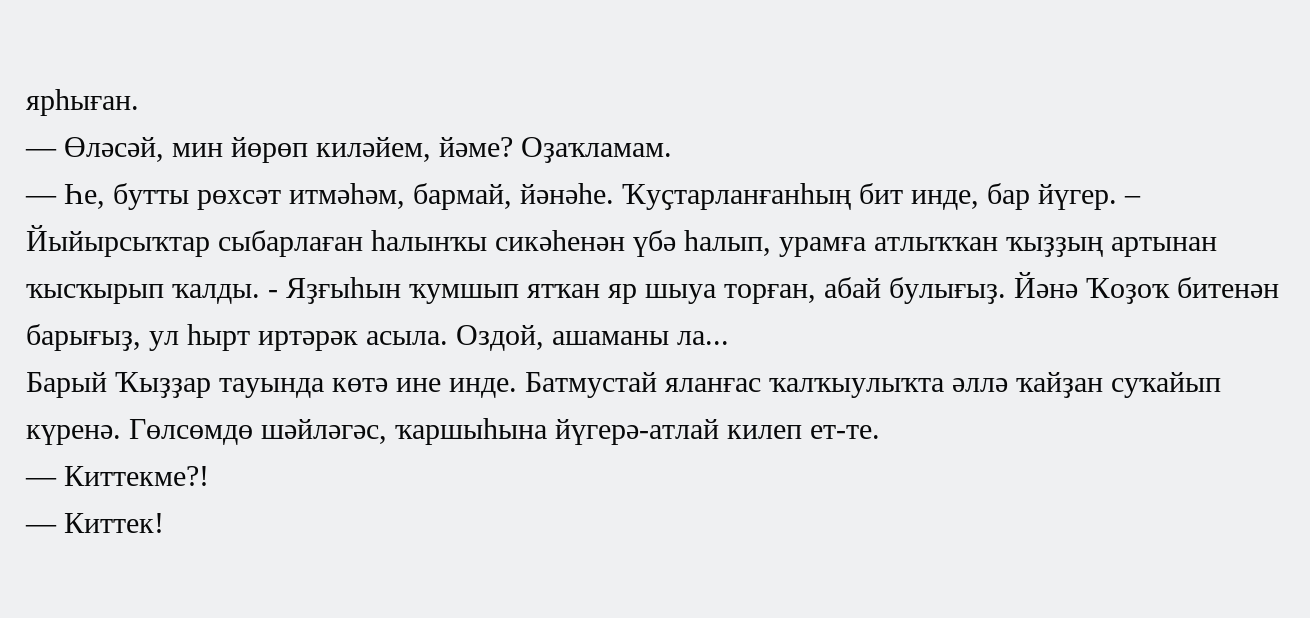ярһыған.
— Өләсәй, мин йөрөп киләйем, йәме? Оҙаҡламам.
— Һе, бутты рөхсәт итмәһәм, бармай, йәнәһе. Ҡуҫтарланғанһың бит инде, бар йүгер. – Йыйырсыҡтар сыбарлаған һалынҡы сикәһенән үбә һалып, урамға атлыҡҡан ҡыҙҙың артынан ҡысҡырып ҡалды. - Яҙғыһын ҡумшып ятҡан яр шыуа торған, абай булығыҙ. Йәнә Ҡоҙоҡ битенән барығыҙ, ул һырт иртәрәк асыла. Оздой, ашаманы ла...
Барый Ҡыҙҙар тауында көтә ине инде. Батмустай яланғас ҡалҡыулыҡта әллә ҡайҙан суҡайып күренә. Гөлсөмдө шәйләгәс, ҡаршыһына йүгерә-атлай килеп ет-те.
— Киттекме?!
— Киттек!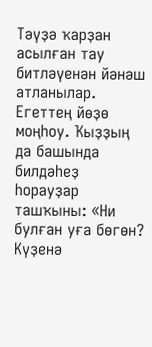Тәүҙә ҡарҙан асылған тау битләүенән йәнәш атланылар. Егеттең йөҙө моңһоу. Ҡыҙҙың да башында билдәһеҙ һорауҙар ташҡыны: «Ни булған уға бөгөн? Күҙенә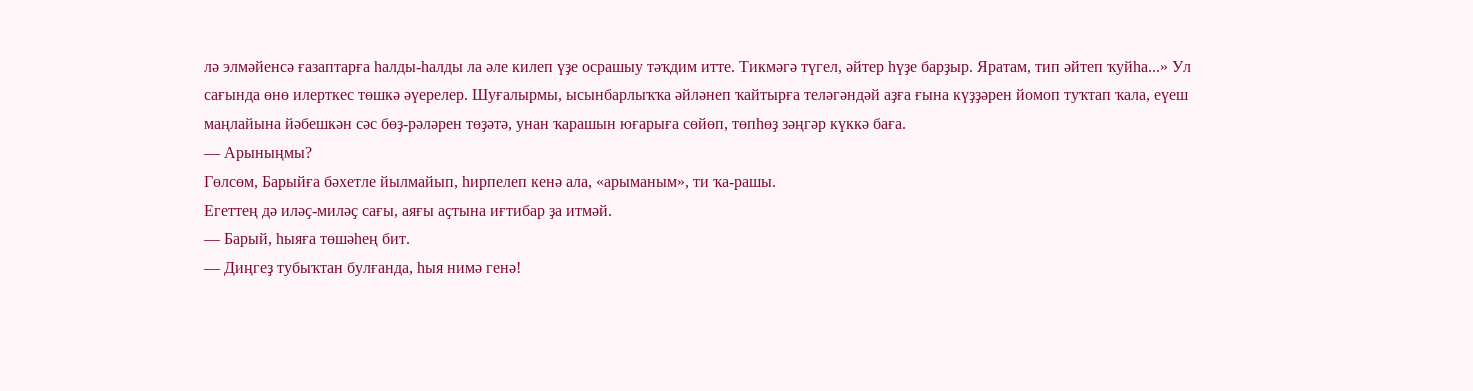лә элмәйенсә ғазаптарға һалды-һалды ла әле килеп үҙе осрашыу тәҡдим итте. Тикмәгә түгел, әйтер һүҙе барҙыр. Яратам, тип әйтеп ҡуйһа...» Ул сағында өнө илерткес төшкә әүерелер. Шуғалырмы, ысынбарлыҡҡа әйләнеп ҡайтырға теләгәндәй аҙға ғына күҙҙәрен йомоп туҡтап ҡала, еүеш маңлайына йәбешкән сәс бөҙ-рәләрен төҙәтә, унан ҡарашын юғарыға сөйөп, төпһөҙ зәңгәр күккә баға.
— Арыныңмы?
Гөлсөм, Барыйға бәхетле йылмайып, һирпелеп кенә ала, «арыманым», ти ҡа-рашы.
Егеттең дә иләҫ-миләҫ сағы, аяғы аҫтына иғтибар ҙа итмәй.
— Барый, һыяға төшәһең бит.
— Диңгеҙ тубыҡтан булғанда, һыя нимә генә!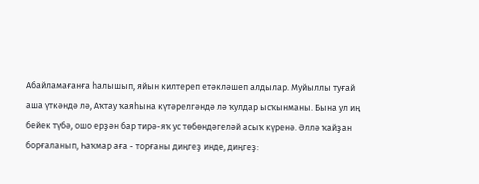Абайламағанға һалышып, яйын килтереп етәкләшеп алдылар. Муйыллы туғай аша үткәндә лә, Аҡтау ҡаяһына күтәрелгәндә лә ҡулдар ысҡынманы. Бына ул иң бейек түбә, ошо ерҙән бар тирә-яҡ ус төбөндәгеләй асыҡ күренә. Әллә ҡайҙан борғаланып, Һаҡмар аға - торғаны диңгеҙ инде, диңгеҙ: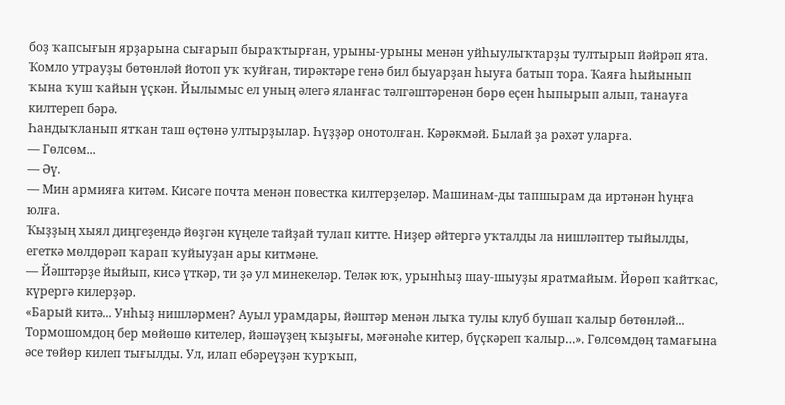боҙ ҡапсығын ярҙарына сығарып быраҡтырған, урыны-урыны менән уйһыулыҡтарҙы тултырып йәйрәп ята. Ҡомло утрауҙы бөтөнләй йотоп уҡ ҡуйған, тирәктәре генә бил быуарҙан һыуға батып тора. Ҡаяға һыйынып ҡына ҡуш ҡайын үҫкән. Йылымыс ел уның әлегә яланғас тәлгәштәренән бөрө еҫен һыпырып алып, танауға килтереп бәрә.
Һандыҡланып ятҡан таш өҫтөнә ултырҙылар. Һүҙҙәр онотолған. Кәрәкмәй. Былай ҙа рәхәт уларға.
— Гөлсөм...
— Әү.
— Мин армияға китәм. Кисәге почта менән повестка килтерҙеләр. Машинам-ды тапшырам да иртәнән һуңға юлға.
Ҡыҙҙың хыял диңгеҙендә йөҙгән күңеле тайҙай тулап китте. Ниҙер әйтергә уҡталды ла нишләптер тыйылды, егеткә мөлдөрәп ҡарап ҡуйыуҙан ары китмәне.
— Йәштәрҙе йыйып, кисә үткәр, ти ҙә ул минекеләр. Теләк юҡ, урынһыҙ шау-шыуҙы яратмайым. Йөрөп ҡайтҡас, күрергә килерҙәр.
«Барый китә... Унһыҙ нишләрмен? Ауыл урамдары, йәштәр менән лыҡа тулы клуб бушап ҡалыр бөтөнләй... Тормошомдоң бер мөйөшө кителер, йәшәүҙең ҡыҙығы, мәғәнәһе китер, бүҫкәреп ҡалыр…». Гөлсөмдөң тамағына әсе төйөр килеп тығылды. Ул, илап ебәреүҙән ҡурҡып,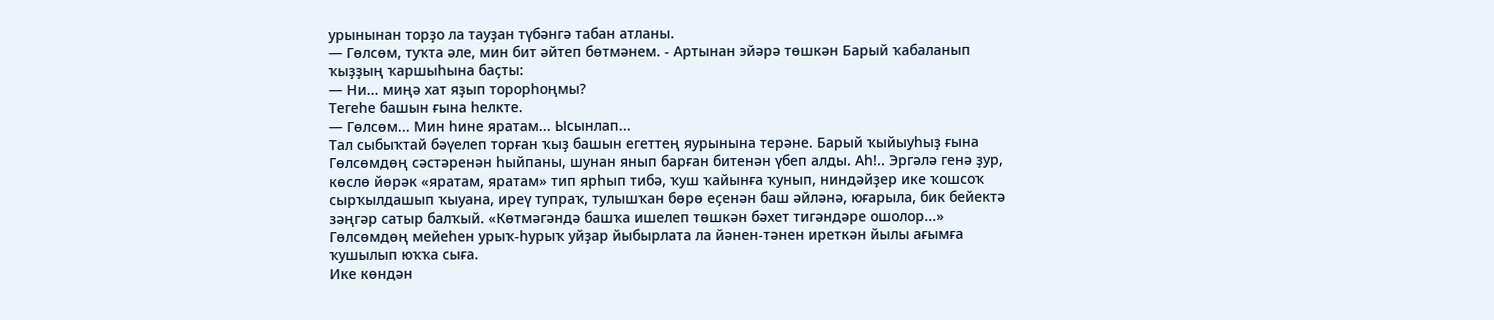урынынан торҙо ла тауҙан түбәнгә табан атланы.
— Гөлсөм, туҡта әле, мин бит әйтеп бөтмәнем. - Артынан эйәрә төшкән Барый ҡабаланып ҡыҙҙың ҡаршыһына баҫты:
— Ни... миңә хат яҙып торорһоңмы?
Тегеһе башын ғына һелкте.
— Гөлсөм... Мин һине яратам... Ысынлап...
Тал сыбыҡтай бәүелеп торған ҡыҙ башын егеттең яурынына терәне. Барый ҡыйыуһыҙ ғына Гөлсөмдөң сәстәренән һыйпаны, шунан янып барған битенән үбеп алды. Аһ!.. Эргәлә генә ҙур, көслө йөрәк «яратам, яратам» тип ярһып тибә, ҡуш ҡайынға ҡунып, ниндәйҙер ике ҡошсоҡ сырҡылдашып ҡыуана, иреү тупраҡ, тулышҡан бөрө еҫенән баш әйләнә, юғарыла, бик бейектә зәңгәр сатыр балҡый. «Көтмәгәндә башҡа ишелеп төшкән бәхет тигәндәре ошолор...» Гөлсөмдөң мейеһен урыҡ-һурыҡ уйҙар йыбырлата ла йәнен-тәнен иреткән йылы ағымға ҡушылып юҡҡа сыға.
Ике көндән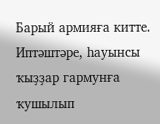Барый армияға китте. Иптәштәре, һауынсы ҡыҙҙар гармунға ҡушылып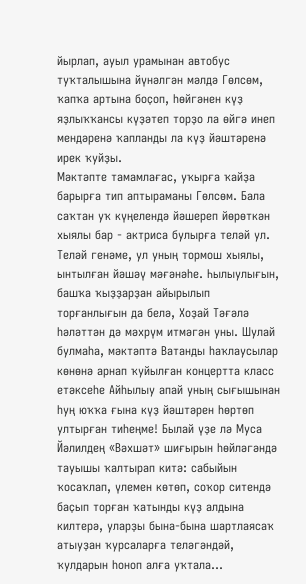йырлап, ауыл урамынан автобус туҡталышына йүнәлгән мәлдә Гөлсөм, ҡапҡа артына боҫоп, һөйгәнен күҙ яҙлыҡҡансы күҙәтеп торҙо ла өйгә инеп мендәренә ҡапланды ла күҙ йәштәренә ирек ҡуйҙы.
Мәктәпте тамамлағас, уҡырға ҡайҙа барырға тип аптыраманы Гөлсөм. Бала саҡтан уҡ күңелендә йәшереп йөрөткән хыялы бар - актриса булырға теләй ул. Теләй генәме, ул уның тормош хыялы, ынтылған йәшәү мәғәнәһе. Һылыулығын, башҡа ҡыҙҙарҙан айырылып торғанлығын да белә, Хоҙай Тәғәлә һәләттән дә мәхрүм итмәгән уны. Шулай булмаһа, мәктәптә Ватанды һаҡлаусылар көнөнә арнап ҡуйылған концертта класс етәксеһе Айһылыу апай уның сығышынан һуң юҡҡа ғына күҙ йәштәрен һөртөп ултырған тиһеңме! Былай үҙе лә Муса Йәлилдең «Вәхшәт» шиғырын һөйләгәндә тауышы ҡалтырап китә: сабыйын ҡосаҡлап, үлемен көтөп, соҡор ситендә баҫып торған ҡатынды күҙ алдына килтерә, уларҙы бына-бына шартлаясаҡ атыуҙан ҡурсаларға теләгәндәй, ҡулдарын һоноп алға уҡтала...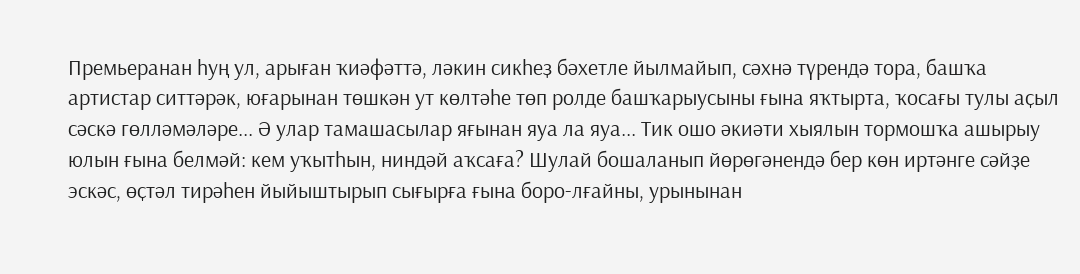Премьеранан һуң ул, арыған ҡиәфәттә, ләкин сикһеҙ бәхетле йылмайып, сәхнә түрендә тора, башҡа артистар ситтәрәк, юғарынан төшкән ут көлтәһе төп ролде башҡарыусыны ғына яҡтырта, ҡосағы тулы аҫыл сәскә гөлләмәләре... Ә улар тамашасылар яғынан яуа ла яуа... Тик ошо әкиәти хыялын тормошҡа ашырыу юлын ғына белмәй: кем уҡытһын, ниндәй аҡсаға? Шулай бошаланып йөрөгәнендә бер көн иртәнге сәйҙе эскәс, өҫтәл тирәһен йыйыштырып сығырға ғына боро-лғайны, урынынан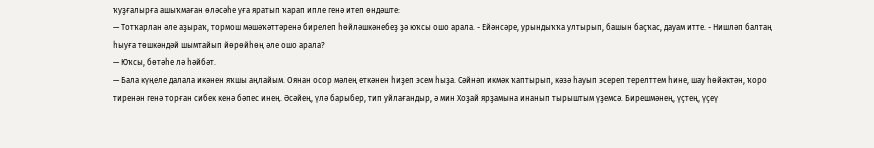ҡуҙғалырға ашыҡмаған өләсәһе уға яратып ҡарап ипле генә итеп өндәште:
— Тотҡарлан әле аҙыраҡ, тормош мәшәҡәттәренә бирелеп һөйләшкәнебеҙ ҙә юҡсы ошо арала. - Ейәнсәре, урындыҡҡа ултырып, башын баҫҡас, дауам итте. - Нишләп балтаң һыуға төшкәндәй шымтайып йөрөйһөң әле ошо арала?
— Юҡсы, бөтәһе лә һәйбәт.
— Бала күңеле далала икәнен яҡшы аңлайым. Оянан осор мәлең еткәнен һиҙеп эсем һыҙа. Сәйнәп икмәк ҡаптырып, кәзә һауып эсереп терелттем һине, шау һөйәктән, ҡоро тиренән генә торған сибек кенә бәпес инең. Әсәйең, үлә барыбер, тип уйлағандыр, ә мин Хоҙай ярҙамына инанып тырыштым үҙемсә. Бирешмәнең, үҫтең, үҫеү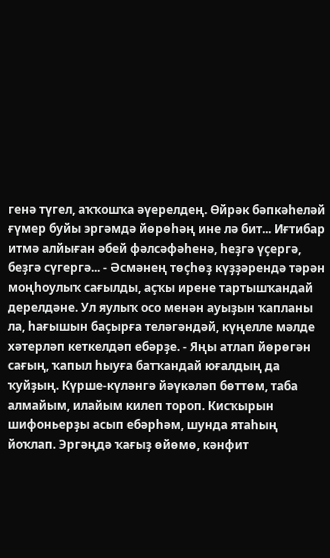генә түгел, аҡҡошҡа әүерелдең. Өйрәк бәпкәһеләй ғүмер буйы эргәмдә йөрөһәң ине лә бит... Иғтибар итмә алйыған әбей фәлсәфәһенә, һеҙгә үҫергә, беҙгә сүгергә... - Әсмәнең төҫһөҙ күҙҙәрендә тәрән моңһоулыҡ сағылды, аҫҡы ирене тартышҡандай дерелдәне. Ул яулыҡ осо менән ауыҙын ҡапланы ла, һағышын баҫырға теләгәндәй, күңелле мәлде хәтерләп кеткелдәп ебәрҙе. - Яңы атлап йөрөгән сағың, ҡапыл һыуға батҡандай юғалдың да ҡуйҙың. Күрше-күләнгә йәүкәләп бөттөм, таба алмайым, илайым килеп тороп. Кисҡырын шифоньерҙы асып ебәрһәм, шунда ятаһың йоҡлап. Эргәңдә ҡағыҙ өйөмө, кәнфит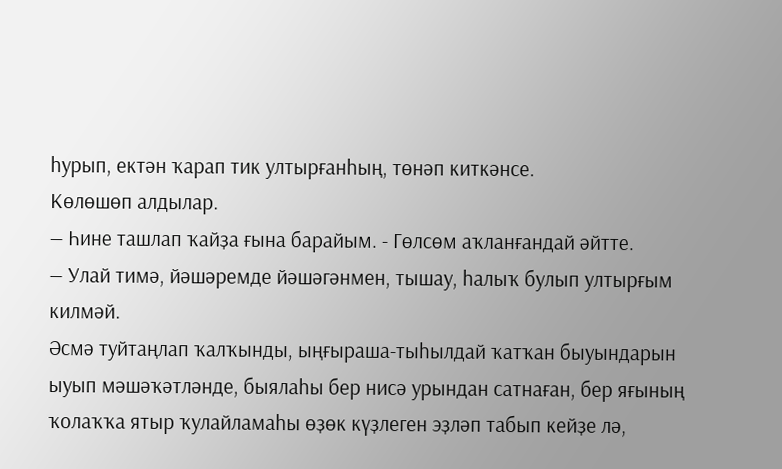һурып, ектән ҡарап тик ултырғанһың, төнәп киткәнсе.
Көлөшөп алдылар.
— Һине ташлап ҡайҙа ғына барайым. - Гөлсөм аҡланғандай әйтте.
— Улай тимә, йәшәремде йәшәгәнмен, тышау, һалыҡ булып ултырғым килмәй.
Әсмә туйтаңлап ҡалҡынды, ыңғыраша-тыһылдай ҡатҡан быуындарын ыуып мәшәҡәтләнде, быялаһы бер нисә урындан сатнаған, бер яғының ҡолаҡҡа ятыр ҡулайламаһы өҙөк күҙлеген эҙләп табып кейҙе лә,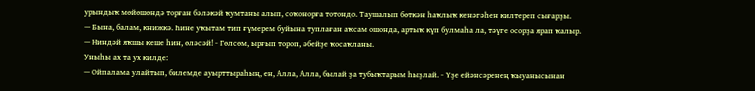урындыҡ мөйөшөндә торған бәләкәй ҡумтаны алып, соҡонорға тотондо. Таушалып бөткән һаҡлыҡ кенәгәһен килтереп сығарҙы.
— Бына, балам, книжкә. Һине уҡытам тип ғүмерем буйына туплаған аҡсам ошонда, артыҡ күп булмаһа ла, тәүге осорҙа ярап ҡалыр.
— Ниндәй яҡшы кеше һин, өләсәй! - Гөлсөм, ырғып тороп, әбейҙе ҡосаҡланы.
Уныһы ах та ух килде:
— Ойпалама улайтып, билемде ауырттыраһың, ен, Алла, Алла, былай ҙа тубыҡтарым һыҙлай. - Үҙе ейәнсәренең ҡыуанысынан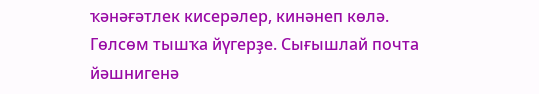ҡәнәғәтлек кисерәлер, кинәнеп көлә.
Гөлсөм тышҡа йүгерҙе. Сығышлай почта йәшнигенә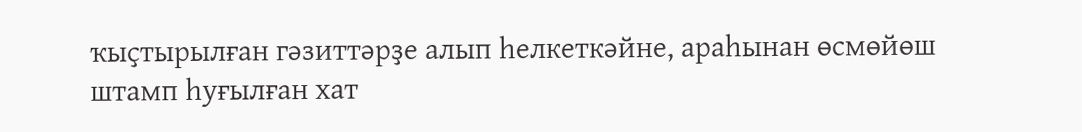ҡыҫтырылған гәзиттәрҙе алып һелкеткәйне, араһынан өсмөйөш штамп һуғылған хат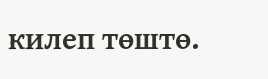килеп төштө.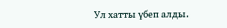Ул хатты үбеп алды.